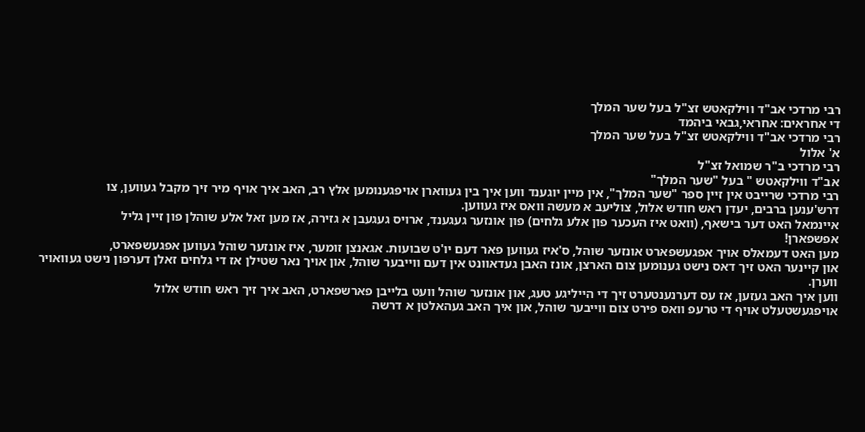רבי מרדכי אב"ד ווילקאטש זצ"ל בעל שער המלך
די אחראים: אחראי,גבאי ביהמד
רבי מרדכי אב"ד ווילקאטש זצ"ל בעל שער המלך
א' אלול
רבי מרדכי ב"ר שמואל זצ"ל
אב"ד ווילקאטש " בעל "שער המלך"
רבי מרדכי שרייבט אין זיין ספר "שער המלך", אין מיין יוגענד ווען איך בין געווארן אויפגענומען אלץ רב, האב איך אויף מיר זיך מקבל געווען, צו
דרש'ענען ברבים, יעדן ראש חודש אלול, צוליעב א מעשה וואס איז געווען.
איינמאל האט דער בישאף, (וואט איז העכער פון אלע גלחים) פון אונזער געגענד, ארויס געגעבן א גזירה, אז מען זאל אלע שוהלן פון זיין גליל
אפשפארן!
מען האט דעמאלס אויך אפגעשפארט אונזער שוהל, ס'איז געווען פאר דעם יו'ט שבועות. אגאנצן זומער, איז אונזער שוהל געווען אפגעשפארט,
און קיינער האט זיך דאס נישט גענומען צום הארצן, אונז האבן געדאוונט אין דעם ווייבער שוהל, און אויך נאר שטילן אז די גלחים זאלן דערפון נישט געוואויר ווערן.
ווען איך האב געזען, אז עס דערנענטערט זיך די הייליגע טעג, און אונזער שוהל וועט בלייבן פארשפארט, האב איך זיך ראש חודש אלול
אויפגעשטעלט אויף די טרעפ וואס פירט צום ווייבער שוהל, און איך האב געהאלטן א דרשה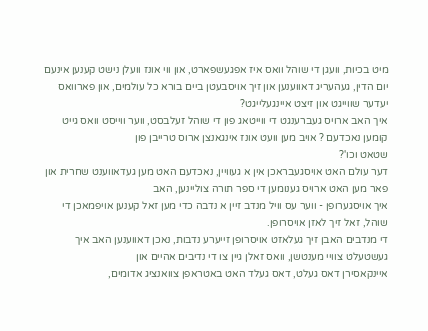מיט בכיות, וועגן די שוהל וואס איז אפגעשפארט, און ווי אונז וועלן נישט קענען אינעם יום הדין, געהעריג דאווענען און זיך אויסבעטן ביים בורא כל עולמים, און פארוואס יעדער שווייגט און זיצט איינגעלייגט?
איך האב ארויס געברענגט די ווייטאג פון די שוהל זעלבסט, ווער ווייסט וואס גייט קומען נאכדעם ? אויב מען וועט אונז אינגאנצן ארוס טרייבן פון
שטאט וכו'?
דער עולם האט אויסגעבראכן אין א געוויין, נאכדעם האט מען געדאווענט שחרית און פאר מען האט ארויס גענומען די ספר תורה צוליינען, האב
איך אויסגערופן - ווער עס וויל מנדב זיין א נדבה כדי מען זאל קענען אויפמאכן די שוהל, זאל זיך לאזן אויסרופן.
די מנדבים האבן זיך געלאזט אויסרופן זייערע נדבות, נאכן דאווענען האב איך געשטעלט צוויי מענטשן, וואס זאלן גיין צו די נדיבים אהיים און
איינקאסירן דאס געלט, דאס געלד האט באטראפן צוואנציג אדומים,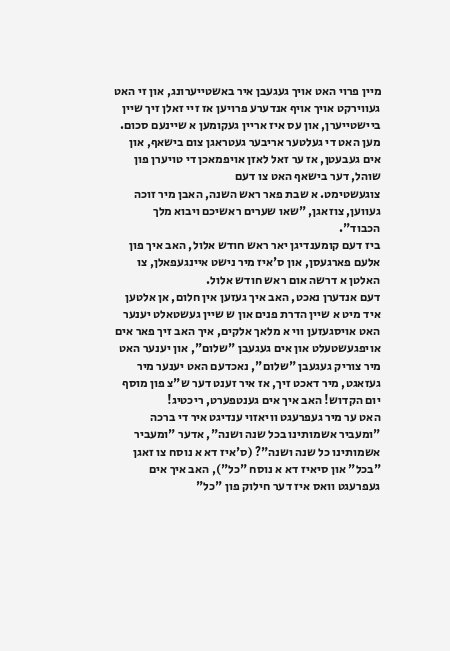מיין פרוי האט אויך געגעבן איר באשטייערונג, און זי האט געווירקט אויך אויף אנדערע פרויען אז זיי זאלן זיך שיין ביישטייערן, און עס איז אריין געקומען א שיינעם סכום.
מען האט די געלטער אריבער געטראגן צום בישאף, און אים געבעטן, אז ער זאל לאזן אויפמאכן די טויערן פון שוהל, דער בישאף האט צו דעם
צוגעשטימט. א שבת פאר ראש השנה, האבן מיר זוכה געווען, צוזאגן, "שאו שערים ראשיכם ויבוא מלך הכבוד".
ביז דעם קומענדיגן יאר ראש חודש אלול, האב איך פון אלעם פארגעסן, און ס'איז מיר נישט איינגעפאלן, צו האלטן א דרשה אום ראש חודש אלול.
דעם אנדערן נאכט, האב איך געזען אין חלום, אן אלטען איד מיט א שיין הדרת פנים און ש שיין געשטאלט יענער האט אויסגעזען ווי א מלאך אלקים, איך האב זיך פאר אים אויפגעשטעלט און אים געגעבן "שלום", און יענער האט מיר צוריק געגעבן "שלום", נאכדעם האט יענער מיר געזאגט, מיר דאכט זיך, אז איר זענט דער ש"צ פון מוסף יום הקדוש! האב איך אים גענטפערט, ריכטיג!
האט ער מיר געפרעגט וויאזוי ענדיגט איר די ברכה "ומעביר אשמותינו בכל שנה ושנה", אדער "ומעביר אשמותינו כל שנה ושנה"? (ס'איז דא א נוסח צו זאגן "בכל" און סיאיז דא א נוסח "כל"), האב איך אים געפרעגט וואס איז דער חילוק פון "כל"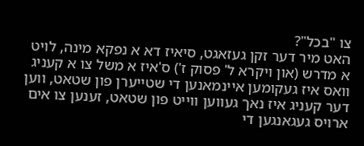צו "בכל"?
האט מיר דער זקן געזאגט, סיאיז דא א נפקא מינה, לויט א מדרש (און ויקרא ל' פסוק ז') ס'איז א משל צו א קעניג וואס איז געקומען איינמאנען די שטייערן פון שטאט, ווען דער קעניג איז נאך געווען ווייט פון שטאט, זענען צו אים ארויס געגאנגען די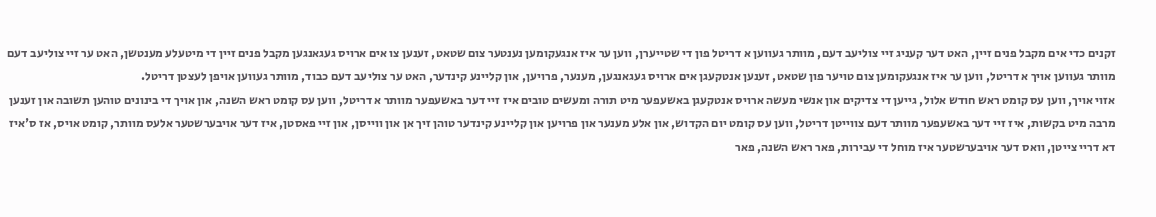זקנים כדי אים מקבל פנים זיין, האט דער קעניג זיי צוליעב דעם, מוותר געווען א דריטל פון די שטייערן, ווען ער איז אנגעקומען נענטער צום שטאט, זענען צו אים ארויס געגאנגען מקבל פנים זיין די מיטעלע מענטשן, האט ער זיי צוליעב דעם מוותר געווען אויך א דריטל, ווען ער איז אנגעקומען צום טויער פון שטאט, זענען אנטקעגן אים ארויס געגאנגען, מענער, פרויען, און קליינע קינדער, האט ער צוליעב דעם כבוד, מוותר געווען אויפן לעצטן דריטל.
אזוי אויך, ווען עס קומט ראש חודש אלול, גייען די צדיקים און אנשי מעשה ארויס אנטקעגן באשעפער מיט תורה ומעשים טובים איז זיי דער באשעפער מוותר א דריטל, ווען עס קומט ראש השנה, און אויך די בינונים טוהען תשובה און זענען מרבה מיט בקשות, איז זיי דער באשעפער מוותר דעם צווייטן דריטל, ווען עס קומט יום הקדוש, און אלע מענער און פרויען און קליינע קינדער טוהן זיך אן און ווייסן, און זיי פאסטן, איז דער אויבערשטער אלעס מוותר, קומט אויס, אז ס'איז דא דריי צייטן, וואס דער אויבערשטער איז מוחל די עבירות, פאר ראש השנה, פאר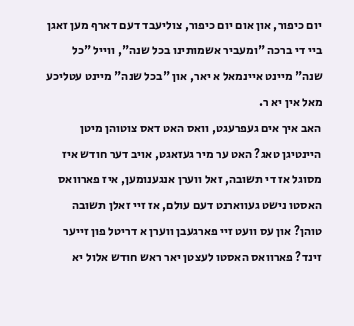יום כיפור, און אום יום כיפור, צוליעבד דעם דארף מען זאגן ביי די ברכה "ומעביר אשמותינו בכל שנה", ווייל "כל שנה" מיינט איינמאל א יאר, און "בכל שנה" מיינט עטליכע מאל אין יא ר.
האב איך אים געפרעגט, וואס האט דאס צוטוהן מיטן היינטיגן טאג? האט ער מיר געזאגט, אויב דער חודש איז מסוגל אז די תשובה, זאל ווערן אנגענומען, איז פארוואס האסטו נישט געווארנט דעם עולם, אז זיי זאלן תשובה טוהן? און עס וועט זיי פארגעבן ווערן א דריטל פון זייער זינד? פארוואס האסטו לעצטן יאר ראש חודש אלול יא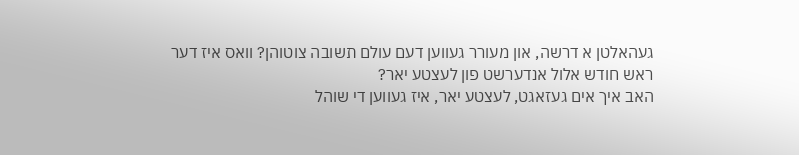געהאלטן א דרשה, און מעורר געווען דעם עולם תשובה צוטוהן? וואס איז דער ראש חודש אלול אנדערשט פון לעצטע יאר?
האב איך אים געזאגט, לעצטע יאר, איז געווען די שוהל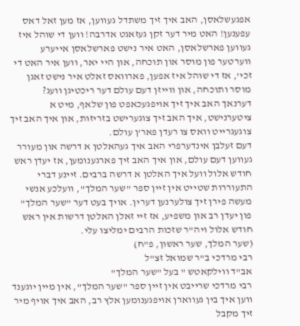אפגעשלאסן, האב איך זיך משתדל געווען, אז מען זאל דאס עפענען! האט מיר דער זקן געזאגט אדרבה! ווען די שוהל איז געווען פארשלאסן, האט איר נישט פארשלאסן אייערע ווערטער פון מוסר און תוכחה, און היי יאר, ווען איר האט די זכי', אז די שוהל איז אפען, פארוואס זאלט איר נישט זאגן מוסר ותוכחה, און ווייזן דעם עולם דער ריכטיגן וועג?
דערנאך האב איך זיך אויפגעכאפט פון שלאף, מיט א ציטערנישט, איך האב זיך צוגערישט בזריזות, און איך האב זיך צוגעגרייט וואס צו רעדן פאר'ן עולם.
דעם זעלבן אינדערפרי האב איך געהאלטן א דרשה און מעורר געווען דעם עולם, און איך האב זיך פארגענומען, אז יעדן ראש חודש אלול וועל איך האלטן א דרשה ברבים. זיינע דברי התעוררות שטייט אין זיין ספר "שער המלך", וועלכע אנשי מעשה פירן זיך צולערנען דערין. אויך בעט דער "שער המלך" פון יעדן רב און משפיע, אז זיי זאלן האלטן דרשות אין ראש חודש אלול ויה"ר שזכות הרבים ימליצו עלי.
(שער המלך, שער ראשון, פ"ח)
רבי מרדכי ב"ר שמואל זצ"ל
אב"ד ווילקאטש " בעל "שער המלך"
רבי מרדכי שרייבט אין זיין ספר "שער המלך", אין מיין יוגענד ווען איך בין געווארן אויפגענומען אלץ רב, האב איך אויף מיר זיך מקבל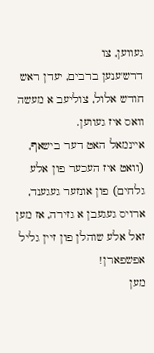געווען, צו
דרש'ענען ברבים, יעדן ראש חודש אלול, צוליעב א מעשה וואס איז געווען.
איינמאל האט דער בישאף, (וואט איז העכער פון אלע גלחים) פון אונזער געגענד, ארויס געגעבן א גזירה, אז מען זאל אלע שוהלן פון זיין גליל
אפשפארן!
מען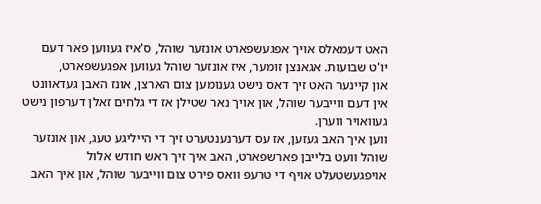האט דעמאלס אויך אפגעשפארט אונזער שוהל, ס'איז געווען פאר דעם יו'ט שבועות. אגאנצן זומער, איז אונזער שוהל געווען אפגעשפארט,
און קיינער האט זיך דאס נישט גענומען צום הארצן, אונז האבן געדאוונט אין דעם ווייבער שוהל, און אויך נאר שטילן אז די גלחים זאלן דערפון נישט געוואויר ווערן.
ווען איך האב געזען, אז עס דערנענטערט זיך די הייליגע טעג, און אונזער שוהל וועט בלייבן פארשפארט, האב איך זיך ראש חודש אלול
אויפגעשטעלט אויף די טרעפ וואס פירט צום ווייבער שוהל, און איך האב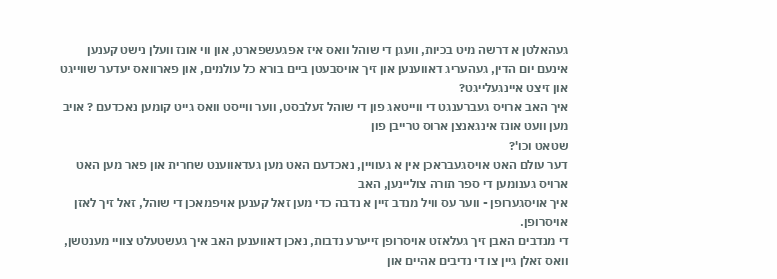געהאלטן א דרשה מיט בכיות, וועגן די שוהל וואס איז אפגעשפארט, און ווי אונז וועלן נישט קענען אינעם יום הדין, געהעריג דאווענען און זיך אויסבעטן ביים בורא כל עולמים, און פארוואס יעדער שווייגט און זיצט איינגעלייגט?
איך האב ארויס געברענגט די ווייטאג פון די שוהל זעלבסט, ווער ווייסט וואס גייט קומען נאכדעם ? אויב מען וועט אונז אינגאנצן ארוס טרייבן פון
שטאט וכו'?
דער עולם האט אויסגעבראכן אין א געוויין, נאכדעם האט מען געדאווענט שחרית און פאר מען האט ארויס גענומען די ספר תורה צוליינען, האב
איך אויסגערופן - ווער עס וויל מנדב זיין א נדבה כדי מען זאל קענען אויפמאכן די שוהל, זאל זיך לאזן אויסרופן.
די מנדבים האבן זיך געלאזט אויסרופן זייערע נדבות, נאכן דאווענען האב איך געשטעלט צוויי מענטשן, וואס זאלן גיין צו די נדיבים אהיים און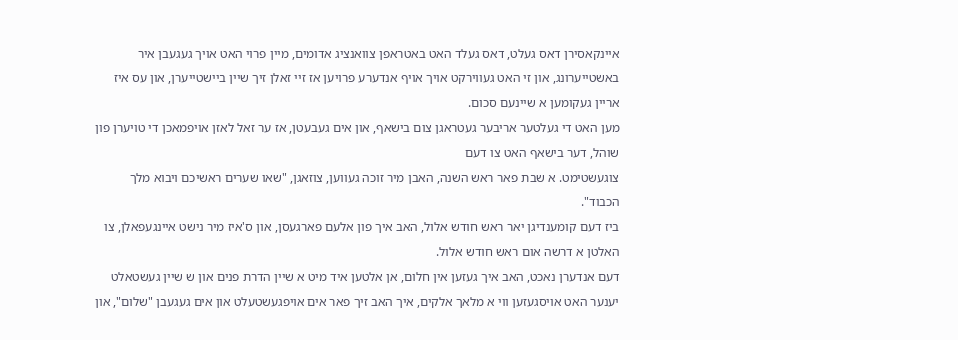איינקאסירן דאס געלט, דאס געלד האט באטראפן צוואנציג אדומים, מיין פרוי האט אויך געגעבן איר באשטייערונג, און זי האט געווירקט אויך אויף אנדערע פרויען אז זיי זאלן זיך שיין ביישטייערן, און עס איז אריין געקומען א שיינעם סכום.
מען האט די געלטער אריבער געטראגן צום בישאף, און אים געבעטן, אז ער זאל לאזן אויפמאכן די טויערן פון שוהל, דער בישאף האט צו דעם
צוגעשטימט. א שבת פאר ראש השנה, האבן מיר זוכה געווען, צוזאגן, "שאו שערים ראשיכם ויבוא מלך הכבוד".
ביז דעם קומענדיגן יאר ראש חודש אלול, האב איך פון אלעם פארגעסן, און ס'איז מיר נישט איינגעפאלן, צו האלטן א דרשה אום ראש חודש אלול.
דעם אנדערן נאכט, האב איך געזען אין חלום, אן אלטען איד מיט א שיין הדרת פנים און ש שיין געשטאלט יענער האט אויסגעזען ווי א מלאך אלקים, איך האב זיך פאר אים אויפגעשטעלט און אים געגעבן "שלום", און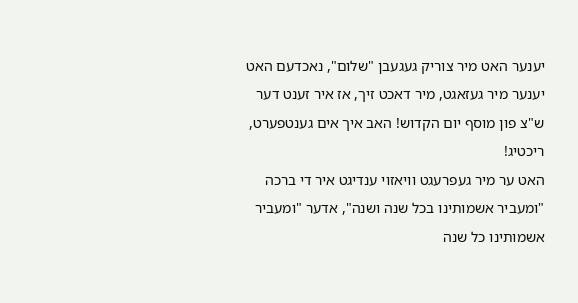יענער האט מיר צוריק געגעבן "שלום", נאכדעם האט יענער מיר געזאגט, מיר דאכט זיך, אז איר זענט דער ש"צ פון מוסף יום הקדוש! האב איך אים גענטפערט, ריכטיג!
האט ער מיר געפרעגט וויאזוי ענדיגט איר די ברכה "ומעביר אשמותינו בכל שנה ושנה", אדער "ומעביר אשמותינו כל שנה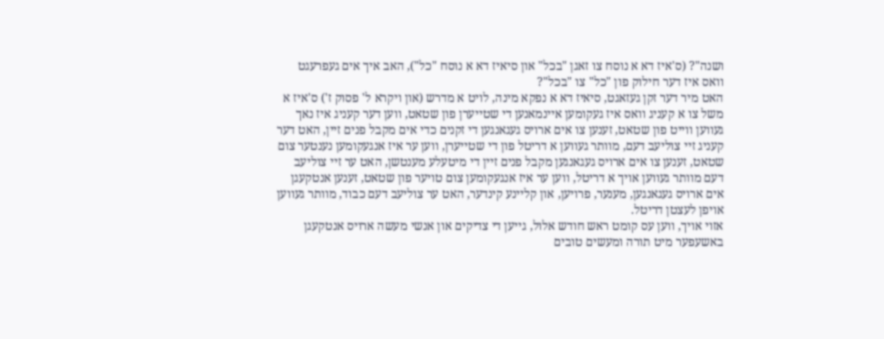ושנה"? (ס'איז דא א נוסח צו זאגן "בכל" און סיאיז דא א נוסח "כל"), האב איך אים געפרעגט וואס איז דער חילוק פון "כל" צו "בכל"?
האט מיר דער זקן געזאגט, סיאיז דא א נפקא מינה, לויט א מדרש (און ויקרא ל' פסוק ז') ס'איז א משל צו א קעניג וואס איז געקומען איינמאנען די שטייערן פון שטאט, ווען דער קעניג איז נאך געווען ווייט פון שטאט, זענען צו אים ארויס געגאנגען די זקנים כדי אים מקבל פנים זיין, האט דער קעניג זיי צוליעב דעם, מוותר געווען א דריטל פון די שטייערן, ווען ער איז אנגעקומען נענטער צום שטאט, זענען צו אים ארויס געגאנגען מקבל פנים זיין די מיטעלע מענטשן, האט ער זיי צוליעב דעם מוותר געווען אויך א דריטל, ווען ער איז אנגעקומען צום טויער פון שטאט, זענען אנטקעגן אים ארויס געגאנגען, מענער, פרויען, און קליינע קינדער, האט ער צוליעב דעם כבוד, מוותר געווען אויפן לעצטן דריטל.
אזוי אויך, ווען עס קומט ראש חודש אלול, גייען די צדיקים און אנשי מעשה ארויס אנטקעגן באשעפער מיט תורה ומעשים טובים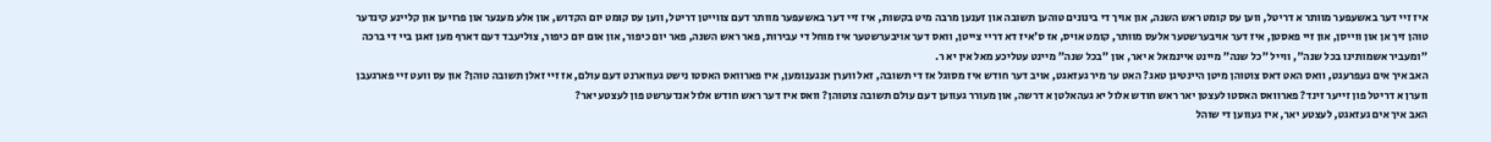איז זיי דער באשעפער מוותר א דריטל, ווען עס קומט ראש השנה, און אויך די בינונים טוהען תשובה און זענען מרבה מיט בקשות, איז זיי דער באשעפער מוותר דעם צווייטן דריטל, ווען עס קומט יום הקדוש, און אלע מענער און פרויען און קליינע קינדער טוהן זיך אן און ווייסן, און זיי פאסטן, איז דער אויבערשטער אלעס מוותר, קומט אויס, אז ס'איז דא דריי צייטן, וואס דער אויבערשטער איז מוחל די עבירות, פאר ראש השנה, פאר יום כיפור, און אום יום כיפור, צוליעבד דעם דארף מען זאגן ביי די ברכה "ומעביר אשמותינו בכל שנה", ווייל "כל שנה" מיינט איינמאל א יאר, און "בכל שנה" מיינט עטליכע מאל אין יא ר.
האב איך אים געפרעגט, וואס האט דאס צוטוהן מיטן היינטיגן טאג? האט ער מיר געזאגט, אויב דער חודש איז מסוגל אז די תשובה, זאל ווערן אנגענומען, איז פארוואס האסטו נישט געווארנט דעם עולם, אז זיי זאלן תשובה טוהן? און עס וועט זיי פארגעבן ווערן א דריטל פון זייער זינד? פארוואס האסטו לעצטן יאר ראש חודש אלול יא געהאלטן א דרשה, און מעורר געווען דעם עולם תשובה צוטוהן? וואס איז דער ראש חודש אלול אנדערשט פון לעצטע יאר?
האב איך אים געזאגט, לעצטע יאר, איז געווען די שוהל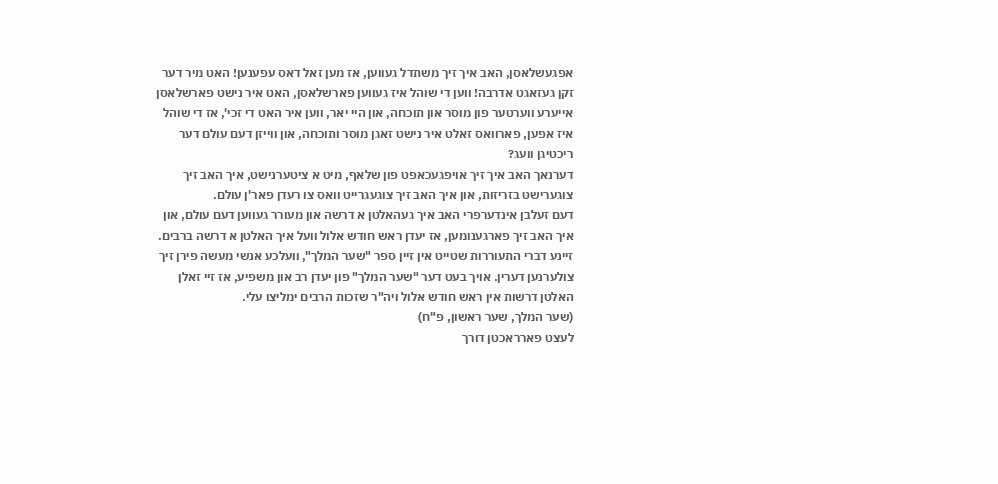אפגעשלאסן, האב איך זיך משתדל געווען, אז מען זאל דאס עפענען! האט מיר דער זקן געזאגט אדרבה! ווען די שוהל איז געווען פארשלאסן, האט איר נישט פארשלאסן אייערע ווערטער פון מוסר און תוכחה, און היי יאר, ווען איר האט די זכי', אז די שוהל איז אפען, פארוואס זאלט איר נישט זאגן מוסר ותוכחה, און ווייזן דעם עולם דער ריכטיגן וועג?
דערנאך האב איך זיך אויפגעכאפט פון שלאף, מיט א ציטערנישט, איך האב זיך צוגערישט בזריזות, און איך האב זיך צוגעגרייט וואס צו רעדן פאר'ן עולם.
דעם זעלבן אינדערפרי האב איך געהאלטן א דרשה און מעורר געווען דעם עולם, און איך האב זיך פארגענומען, אז יעדן ראש חודש אלול וועל איך האלטן א דרשה ברבים. זיינע דברי התעוררות שטייט אין זיין ספר "שער המלך", וועלכע אנשי מעשה פירן זיך צולערנען דערין. אויך בעט דער "שער המלך" פון יעדן רב און משפיע, אז זיי זאלן האלטן דרשות אין ראש חודש אלול ויה"ר שזכות הרבים ימליצו עלי.
(שער המלך, שער ראשון, פ"ח)
לעצט פארראכטן דורך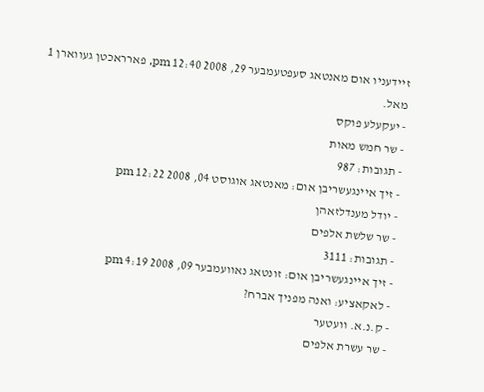זיידעניו אום מאנטאג סעפטעמבער 29, 2008 12:40 pm, פארראכטן געווארן 1 מאל.
- יעקעלע פוקס
- שר חמש מאות
- תגובות: 987
- זיך איינגעשריבן אום: מאנטאג אוגוסט 04, 2008 12:22 pm
- יודל מענדלזאהן
- שר שלשת אלפים
- תגובות: 3111
- זיך איינגעשריבן אום: זונטאג נאוועמבער 09, 2008 4:19 pm
- לאקאציע: ואנה מפניך אברח?
- ק.נ.א. וועטער
- שר עשרת אלפים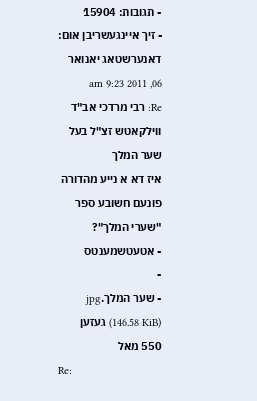- תגובות: 15904
- זיך איינגעשריבן אום: דאנערשטאג יאנואר 06, 2011 9:23 am
Re: רבי מרדכי אב"ד ווילקאטש זצ"ל בעל שער המלך
איז דא א נייע מהדורה פונעם חשובע ספר "שערי המלך"?
- אטעטשמענטס
-
- שער המלך.jpg (146.58 KiB) געזען 550 מאל
Re: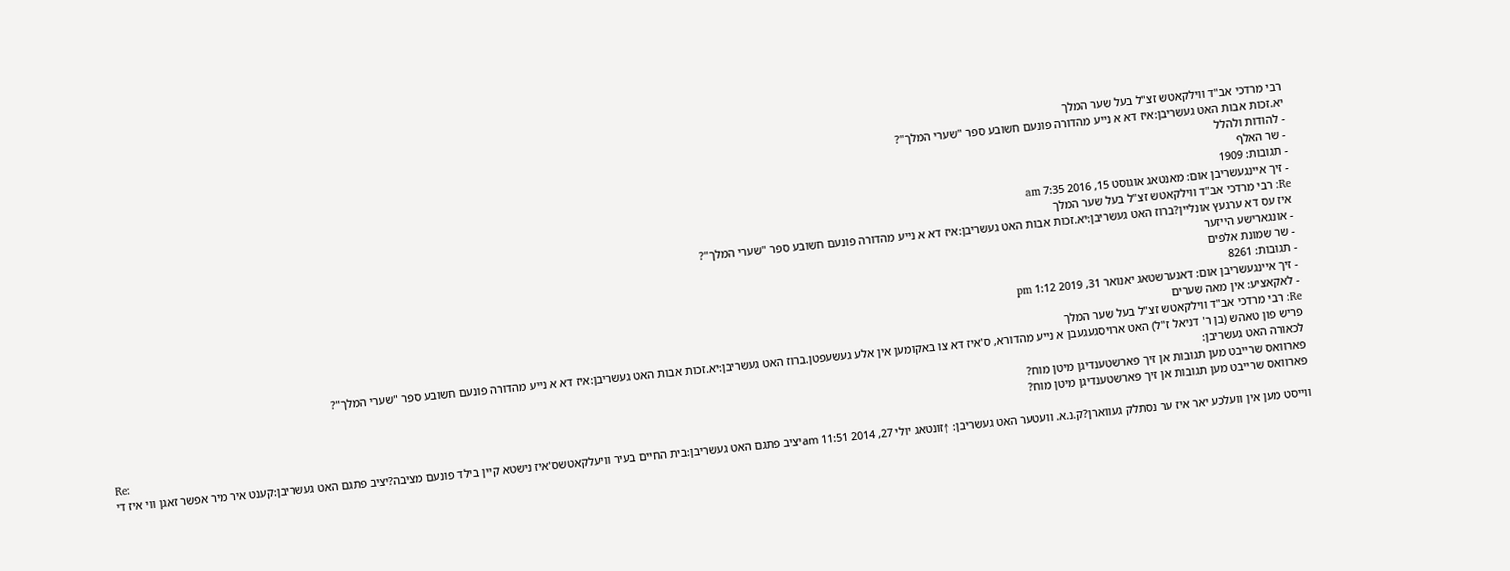רבי מרדכי אב"ד ווילקאטש זצ"ל בעל שער המלך
יא.זכות אבות האט געשריבן:איז דא א נייע מהדורה פונעם חשובע ספר "שערי המלך"?
- להודות ולהלל
- שר האלף
- תגובות: 1909
- זיך איינגעשריבן אום: מאנטאג אוגוסט 15, 2016 7:35 am
Re: רבי מרדכי אב"ד ווילקאטש זצ"ל בעל שער המלך
איז עס דא ערגעץ אונליין?ברוז האט געשריבן:יא.זכות אבות האט געשריבן:איז דא א נייע מהדורה פונעם חשובע ספר "שערי המלך"?
- אונגארישע הייזער
- שר שמונת אלפים
- תגובות: 8261
- זיך איינגעשריבן אום: דאנערשטאג יאנואר 31, 2019 1:12 pm
- לאקאציע: אין מאה שערים
Re: רבי מרדכי אב"ד ווילקאטש זצ"ל בעל שער המלך
פריש פון טאהש (בן ר' דניאל ז"ל) האט ארויסגעגעבן א נייע מהדורא, ס'איז דא צו באקומען אין אלע געשעפטן.ברוז האט געשריבן:יא.זכות אבות האט געשריבן:איז דא א נייע מהדורה פונעם חשובע ספר "שערי המלך"?
לכאורה האט געשריבן:
פארוואס שרייבט מען תגובות אן זיך פארשטענדיגן מיטן מוח?
פארוואס שרייבט מען תגובות אן זיך פארשטענדיגן מיטן מוח?
Re:
ווייסט מען אין וועלכע יאר איז ער נסתלק געווארן?ק.נ.א. וועטער האט געשריבן: ↑זונטאג יולי 27, 2014 11:51 amיציב פתגם האט געשריבן:בית החיים בעיר וויעלקאטשס'איז נישטא קיין בילד פונעם מציבה?יציב פתגם האט געשריבן:קענט איר מיר אפשר זאגן ווי איז די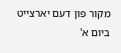מקור פון דעם יארצייט ביום א'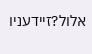אלול?זיידעניו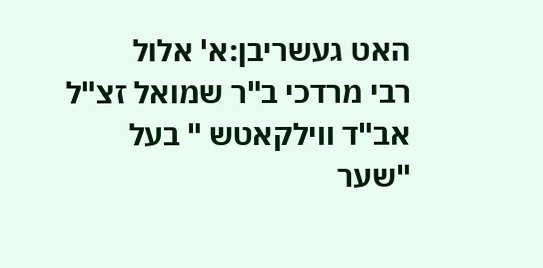האט געשריבן:א' אלול
רבי מרדכי ב"ר שמואל זצ"ל
אב"ד ווילקאטש " בעל "שער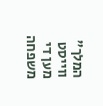המלך"
ווייסט מען די משפחה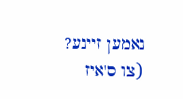נאמען זיינע? (צו ס'איז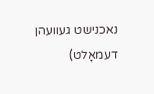נאכנישט געוועהן דעמאָלט)